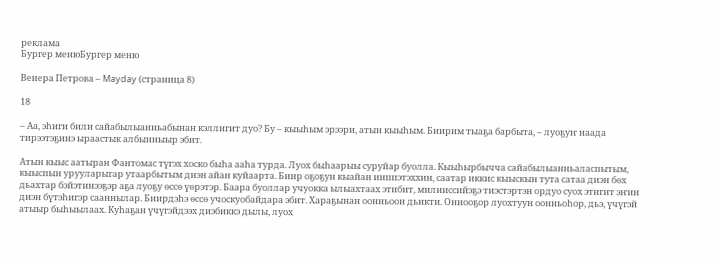реклама
Бургер менюБургер меню

Венера Петрова – Mayday (страница 8)

18

– Аа, эһиги били сайабылыанньабынан кэллигит дуо? Бу – кыыһым эрээри, атын кыыһым. Биирим тыаҕа барбыта, – луоҕуҥ наада тирээтэҕинэ ыраастык албынныыр эбит.

Атын кыыс аатыран Фантомас түгэх хоско быһа ааһа турда. Луох быһаарыы суруйар буолла. Кыыһырбычча сайабылыанньаласпытым, кыыспын урууларыгар утаарбытым диэн айан куйаарта. Биир оҕоҕун кыайан ииппэтэххин, саатар иккис кыыскын тута сатаа диэн бөх дьахтар бэйэтинээҕэр аҕа луоҕу өссө үөрэтэр. Баара буоллар учуокка ылыахтаах этибит, милииссийэҕэ тиэстэртэн ордуо суох этигит эҥин диэн бүтэһигэр сааннылар. Биирдэһэ өссө учоскуобайдара эбит. Хараҕынан оонньоон дьикти. Оннооҕор луохтуун оонньоһор, дьэ, үчүгэй атыыр быһыылаах. Куһаҕан үчүгэйдээх диэбиккэ дылы, луох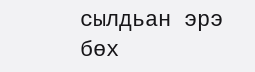сылдьан эрэ бөх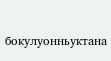бокулуонньуктана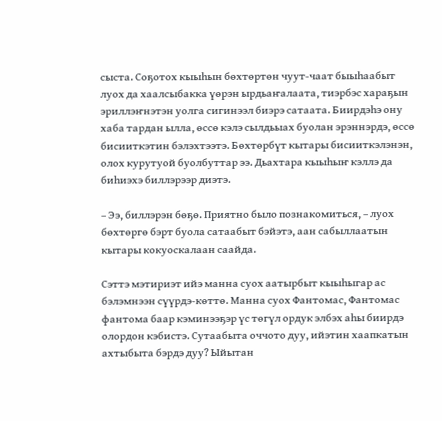сыста. Соҕотох кыыһын бөхтөртөн чуут-чаат быыһаабыт луох да хаалсыбакка үөрэн ырдьаҥалаата, тиэрбэс хараҕын эриллэҥнэтэн уолга сигинээл биэрэ сатаата. Биирдэһэ ону хаба тардан ылла, өссө кэлэ сылдьыах буолан эрэннэрдэ, өссө бисииткэтин бэлэхтээтэ. Бөхтөрбүт кытары бисииткэлэнэн, олох курутуой буолбуттар ээ. Дьахтара кыыһыҥ кэллэ да биһиэхэ биллэрээр диэтэ.

– Ээ, биллэрэн бөҕө. Приятно было познакомиться, – луох бөхтөргө бэрт буола сатаабыт бэйэтэ, аан сабыллаатын кытары кокуоскалаан саайда.

Сэттэ мэтириэт ийэ манна суох аатырбыт кыыһыгар ас бэлэмнээн сүүрдэ-көттө. Манна суох Фантомас, Фантомас фантома баар кэминээҕэр үс төгүл ордук элбэх аһы биирдэ олордон кэбистэ. Сутаабыта оччото дуу, ийэтин хаапкатын ахтыбыта бэрдэ дуу? Ыйытан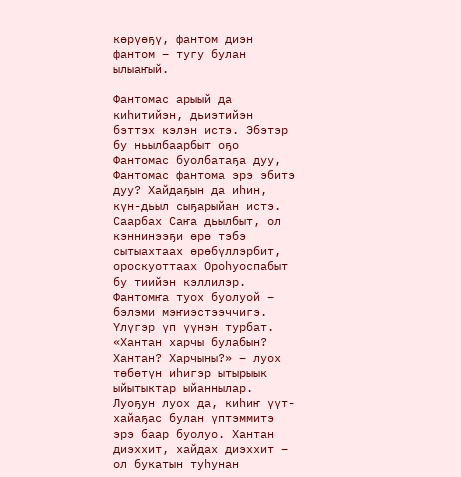көрүөҕү, фантом диэн фантом – тугу булан ылыаҥый.

Фантомас арыый да киһитийэн, дьиэтийэн бэттэх кэлэн истэ. Эбэтэр бу ньылбаарбыт оҕо Фантомас буолбатаҕа дуу, Фантомас фантома эрэ эбитэ дуу? Хайдаҕын да иһин, күн-дьыл сыҕарыйан истэ. Саарбах Саҥа дьылбыт, ол кэннинээҕи өрө тэбэ сытыахтаах өрөбүллэрбит, ороскуоттаах Ороһуоспабыт бу тиийэн кэллилэр. Фантомҥа туох буолуой – бэлэми мэҥиэстээччигэ. Үлүгэр үп үүнэн турбат. «Хантан харчы булабын? Хантан? Харчыны?» – луох төбөтүн иһигэр ытырыык ыйытыктар ыйаннылар. Луоҕун луох да, киһиҥ үүт-хайаҕас булан үптэммитэ эрэ баар буолуо. Хантан диэххит, хайдах диэххит – ол букатын туһунан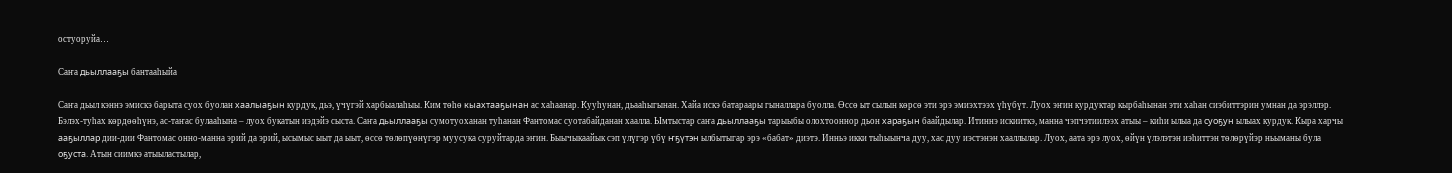остуоруйа…

Саҥа дьыллааҕы бантааһыйа

Саҥа дьыл кэннэ эмискэ барыта суох буолан хаалыаҕын курдук, дьэ, үчүгэй харбыалаһыы. Ким төһө кыахтааҕынан ас хаһаанар. Кууһунан, дьааһыгынан. Хайа искэ батараары гыналлара буолла. Өссө ыт сылын көрсө эти эрэ эмиэхтээх үһүбүт. Луох эҥин курдуктар кырбаһынан эти хаһан сиэбиттэрин умнан да эрэллэр. Бэлэх-туһах көрдөөһүнэ, ас-таҥас булааһына – луох букатын иэдэйэ сыста. Саҥа дьыллааҕы сумотуоханан туһанан Фантомас суотабайданан хаалла. Ымтыстар саҥа дьыллааҕы тарыыбы олохтооннор дьон хараҕын баайдылар. Итиннэ искииткэ, манна чэпчэтиилээх атыы – киһи ылыа да суоҕун ылыах курдук. Кыра харчы ааҕыллар дии-дии Фантомас онно-манна эрий да эрий, ысымыс ыыт да ыыт, өссө төлөпүөнүгэр муусука суруйтарда эҥин. Быычыкаайык сэп үлүгэр үбү ҥҕүтэн ылбытыгар эрэ «бабат» диэтэ. Инньэ икки тыһыынча дуу, хас дуу иэстэнэн хааллылар. Луох, аата эрэ луох, өйүн үлэлэтэн иэһиттэн төлөрүйэр ньыманы була оҕуста. Атын сиимкэ атыыластылар,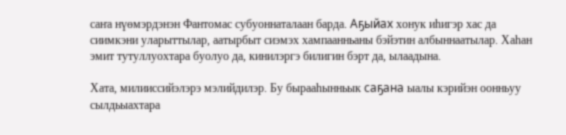саҥа нүөмэрдэнэн Фантомас субуоннаталаан барда. Аҕыйах хонук иһигэр хас да сиимкэни уларыттылар, аатырбыт сиэмэх хампаанньаны бэйэтин албыннаатылар. Хаһан эмит тутуллуохтара буолуо да, кинилэргэ билигин бэрт да, ылаадына.

Хата, милииссийэлэрэ мэлийдилэр. Бу бырааһынньык саҕана ыалы кэрийэн оонньуу сылдьыахтара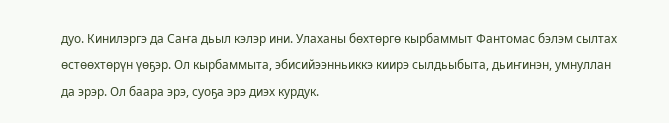дуо. Кинилэргэ да Саҥа дьыл кэлэр ини. Улаханы бөхтөргө кырбаммыт Фантомас бэлэм сылтах өстөөхтөрүн үөҕэр. Ол кырбаммыта, эбисийээнньиккэ киирэ сылдьыбыта, дьиҥинэн, умнуллан да эрэр. Ол баара эрэ, суоҕа эрэ диэх курдук.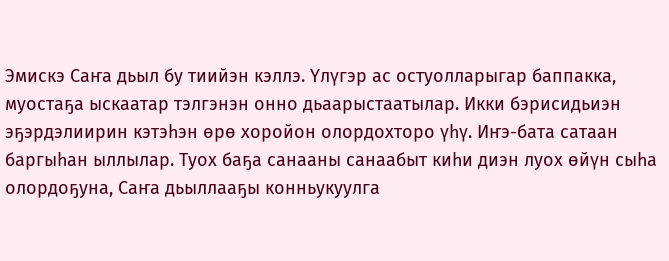Эмискэ Саҥа дьыл бу тиийэн кэллэ. Үлүгэр ас остуолларыгар баппакка, муостаҕа ыскаатар тэлгэнэн онно дьаарыстаатылар. Икки бэрисидьиэн эҕэрдэлиирин кэтэһэн өрө хоройон олордохторо үһү. Иҥэ-бата сатаан баргыһан ыллылар. Туох баҕа санааны санаабыт киһи диэн луох өйүн сыһа олордоҕуна, Саҥа дьыллааҕы конньукуулга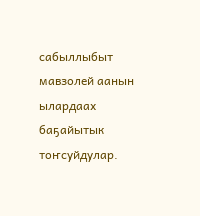сабыллыбыт мавзолей аанын ылардаах баҕайытык тоҥсуйдулар.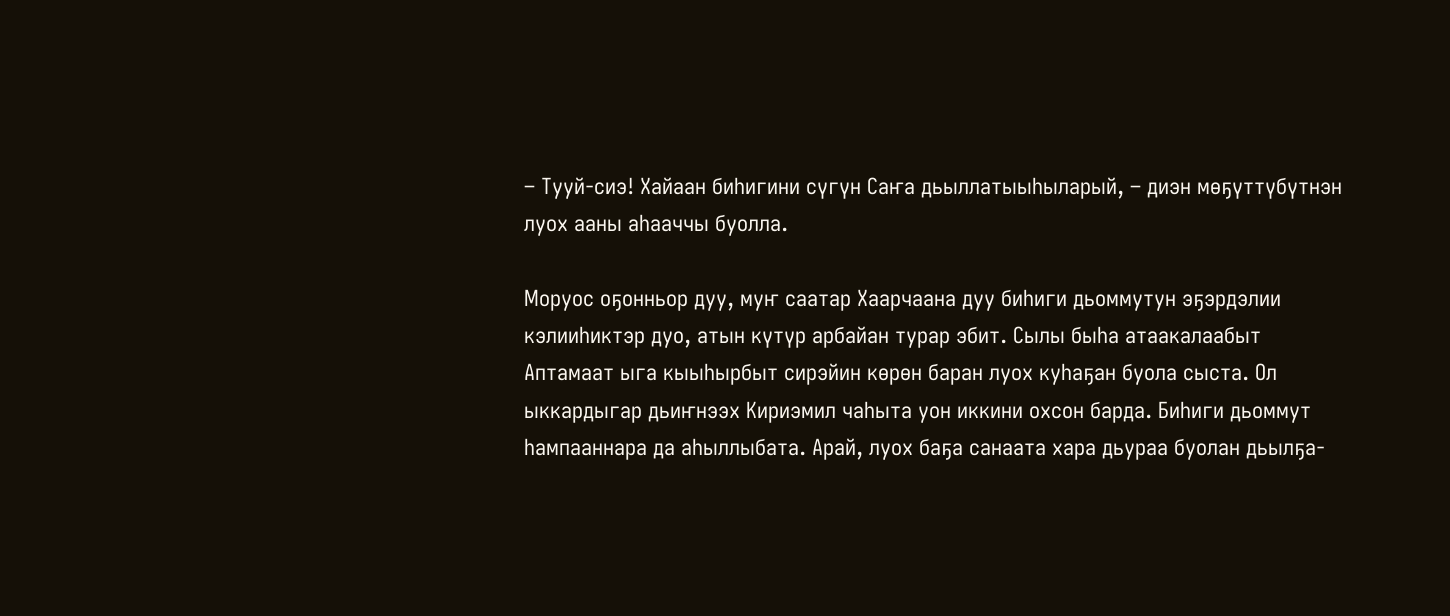– Тууй-сиэ! Хайаан биһигини сүгүн Саҥа дьыллатыыһыларый, – диэн мөҕүттүбүтнэн луох ааны аһааччы буолла.

Моруос оҕонньор дуу, муҥ саатар Хаарчаана дуу биһиги дьоммутун эҕэрдэлии кэлииһиктэр дуо, атын күтүр арбайан турар эбит. Сылы быһа атаакалаабыт Аптамаат ыга кыыһырбыт сирэйин көрөн баран луох куһаҕан буола сыста. Ол ыккардыгар дьиҥнээх Кириэмил чаһыта уон иккини охсон барда. Биһиги дьоммут һампааннара да аһыллыбата. Арай, луох баҕа санаата хара дьураа буолан дьылҕа-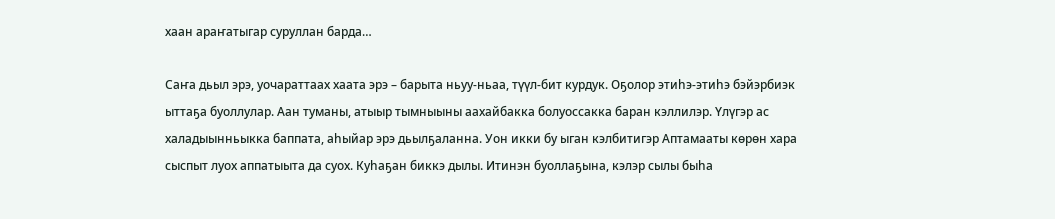хаан араҥатыгар суруллан барда…

Саҥа дьыл эрэ, уочараттаах хаата эрэ – барыта ньуу-ньаа, түүл-бит курдук. Оҕолор этиһэ-этиһэ бэйэрбиэк ыттаҕа буоллулар. Аан туманы, атыыр тымныыны аахайбакка болуоссакка баран кэллилэр. Үлүгэр ас халадыынньыкка баппата, аһыйар эрэ дьылҕаланна. Уон икки бу ыган кэлбитигэр Аптамааты көрөн хара сыспыт луох аппатыыта да суох. Куһаҕан биккэ дылы. Итинэн буоллаҕына, кэлэр сылы быһа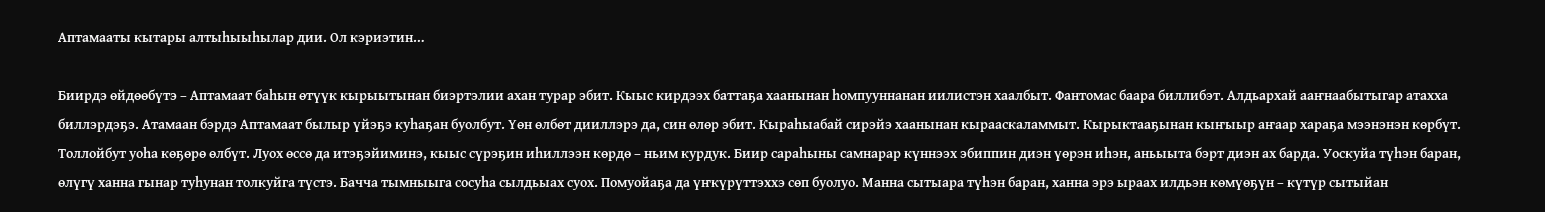Аптамааты кытары алтыһыыһылар дии. Ол кэриэтин…

Биирдэ өйдөөбүтэ – Аптамаат баһын өтүүк кырыытынан биэртэлии ахан турар эбит. Кыыс кирдээх баттаҕа хаанынан һомпууннанан иилистэн хаалбыт. Фантомас баара биллибэт. Алдьархай ааҥнаабытыгар атахха биллэрдэҕэ. Атамаан бэрдэ Аптамаат былыр үйэҕэ куһаҕан буолбут. Үөн өлбөт дииллэрэ да, син өлөр эбит. Кыраһыабай сирэйэ хаанынан кырааскаламмыт. Кырыктааҕынан кыҥыыр аҥаар хараҕа мээнэнэн көрбүт. Толлойбут уоһа көҕөрө өлбүт. Луох өссө да итэҕэйиминэ, кыыс сүрэҕин иһиллээн көрдө – ньим курдук. Биир сараһыны самнарар күннээх эбиппин диэн үөрэн иһэн, аньыыта бэрт диэн ах барда. Уоскуйа түһэн баран, өлүгү ханна гынар туһунан толкуйга түстэ. Бачча тымныыга сосуһа сылдьыах суох. Помуойаҕа да үҥкүрүттэххэ сөп буолуо. Манна сытыара түһэн баран, ханна эрэ ыраах илдьэн көмүөҕүн – күтүр сытыйан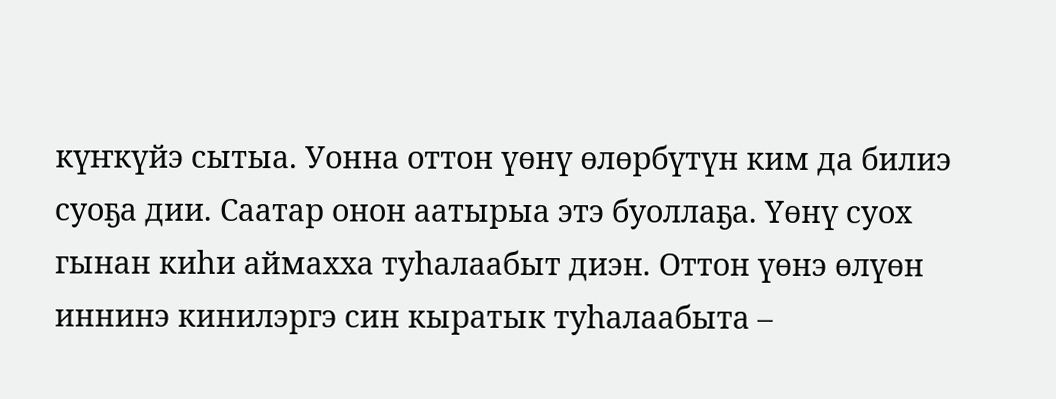күҥкүйэ сытыа. Уонна оттон үөнү өлөрбүтүн ким да билиэ суоҕа дии. Саатар онон аатырыа этэ буоллаҕа. Үөнү суох гынан киһи аймахха туһалаабыт диэн. Оттон үөнэ өлүөн иннинэ кинилэргэ син кыратык туһалаабыта –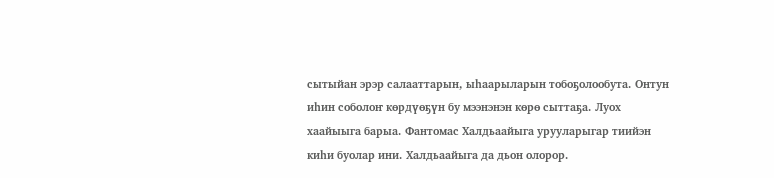сытыйан эрэр салааттарын, ыһаарыларын тобоҕолообута. Онтун иһин соболоҥ көрдүөҕүн бу мээнэнэн көрө сыттаҕа. Луох хаайыыга барыа. Фантомас Халдьаайыга урууларыгар тиийэн киһи буолар ини. Халдьаайыга да дьон олорор.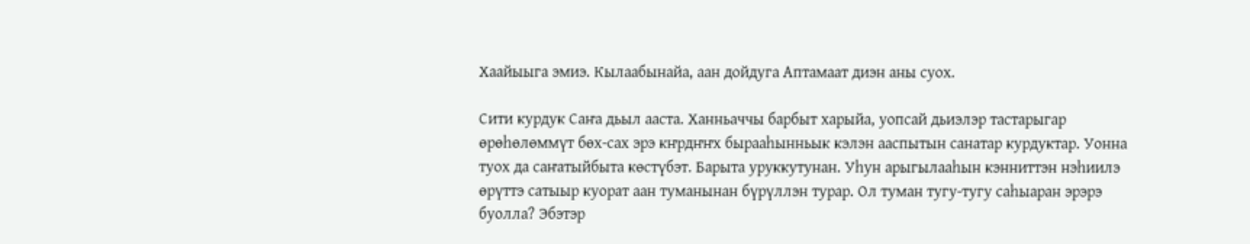Хаайыыга эмиэ. Кылаабынайа, аан дойдуга Аптамаат диэн аны суох.

Сити курдук Саҥа дьыл ааста. Ханньаччы барбыт харыйа, уопсай дьиэлэр тастарыгар өрөһөлөммүт бөх-сах эрэ кҥрдҥҥх бырааһынньык кэлэн ааспытын санатар курдуктар. Уонна туох да саҥатыйбыта көстүбэт. Барыта уруккутунан. Уһун арыгылааһын кэнниттэн нэһиилэ өрүттэ сатыыр куорат аан туманынан бүрүллэн турар. Ол туман тугу-тугу саһыаран эрэрэ буолла? Эбэтэр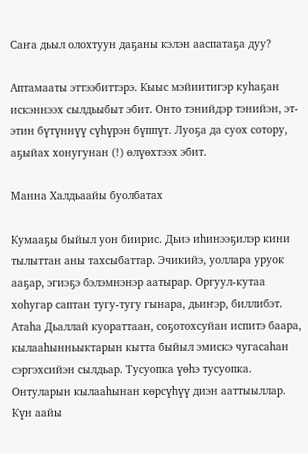Саҥа дьыл олохтуун даҕаны кэлэн ааспатаҕа дуу?

Аптамааты эттээбиттэрэ. Кыыс мэйиитигэр куһаҕан искэннээх сылдьыбыт эбит. Онто тэнийдэр тэнийэн, эт-этин бүтүннүү сүһүрэн бүппүт. Луоҕа да суох сотору, аҕыйах хонугунан (!) өлүөхтээх эбит.

Манна Халдьаайы буолбатах

Кумааҕы быйыл уон биирис. Дьиэ иһинээҕилэр кини тылыттан аны тахсыбаттар. Эчикийэ, уоллара уруок ааҕар, эгиэҕэ бэлэмнэнэр аатырар. Оргуул-кутаа хоһугар саптан тугу-тугу гынара, дьиҥэр, биллибэт. Атаһа Дьаллай куораттаан, соҕотохсуйан испитэ баара, кылааһынньыктарын кытта быйыл эмискэ чугасаһан сэргэхсийэн сылдьар. Тусуопка үөһэ тусуопка. Онтуларын кылааһынан көрсүһүү диэн ааттыыллар. Күн аайы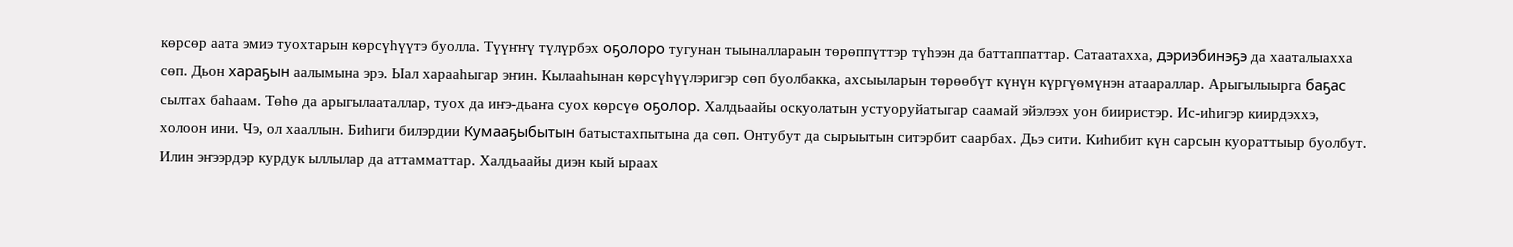көрсөр аата эмиэ туохтарын көрсүһүүтэ буолла. Түүҥҥү түлүрбэх оҕолоро тугунан тыыналлараын төрөппүттэр түһээн да баттаппаттар. Сатаатахха, дэриэбинэҕэ да хааталыахха сөп. Дьон хараҕын аалымына эрэ. Ыал харааһыгар эҥин. Кылааһынан көрсүһүүлэригэр сөп буолбакка, ахсыыларын төрөөбүт күнүн күргүөмүнэн атаараллар. Арыгылыырга баҕас сылтах баһаам. Төһө да арыгылааталлар, туох да иҥэ-дьаҥа суох көрсүө оҕолор. Халдьаайы оскуолатын устуоруйатыгар саамай эйэлээх уон бииристэр. Ис-иһигэр киирдэххэ, холоон ини. Чэ, ол хааллын. Биһиги билэрдии Кумааҕыбытын батыстахпытына да сөп. Онтубут да сырыытын ситэрбит саарбах. Дьэ сити. Киһибит күн сарсын куораттыыр буолбут. Илин эҥээрдэр курдук ыллылар да аттамматтар. Халдьаайы диэн кый ыраах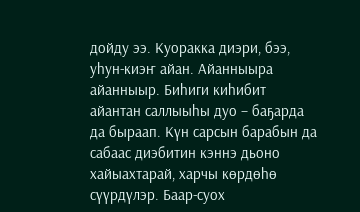дойду ээ. Куоракка диэри, бээ, уһун-киэҥ айан. Айанныыра айанныыр. Биһиги киһибит айантан саллыыһы дуо – баҕарда да быраап. Күн сарсын барабын да сабаас диэбитин кэннэ дьоно хайыахтарай, харчы көрдөһө сүүрдүлэр. Баар-суох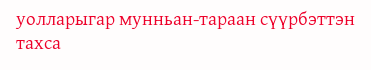уолларыгар мунньан-тараан сүүрбэттэн тахса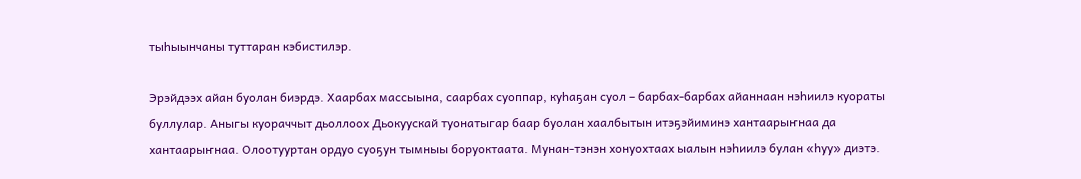тыһыынчаны туттаран кэбистилэр.

Эрэйдээх айан буолан биэрдэ. Хаарбах массыына, саарбах суоппар, куһаҕан суол – барбах-барбах айаннаан нэһиилэ куораты буллулар. Аныгы куораччыт дьоллоох Дьокуускай туонатыгар баар буолан хаалбытын итэҕэйиминэ хантаарыҥнаа да хантаарыҥнаа. Олоотууртан ордуо суоҕун тымныы боруоктаата. Мунан-тэнэн хонуохтаах ыалын нэһиилэ булан «һуу» диэтэ.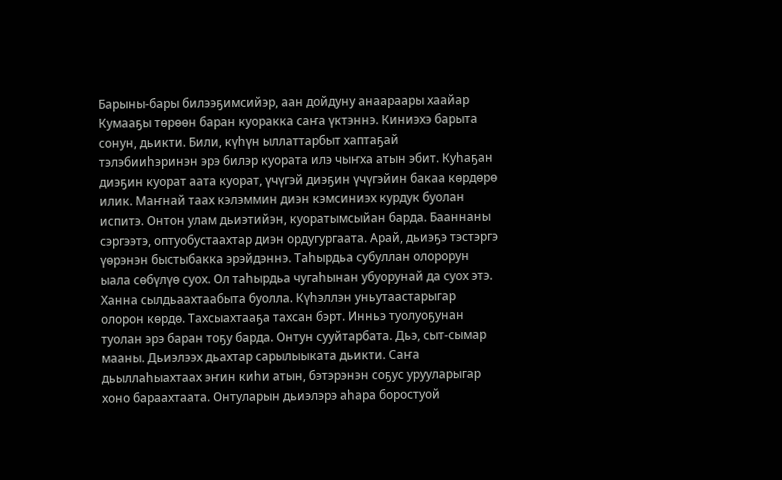Барыны-бары билээҕимсийэр, аан дойдуну анаараары хаайар Кумааҕы төрөөн баран куоракка саҥа үктэннэ. Киниэхэ барыта сонун, дьикти. Били, күһүн ыллаттарбыт хаптаҕай тэлэбииһэринэн эрэ билэр куората илэ чыҥха атын эбит. Куһаҕан диэҕин куорат аата куорат, үчүгэй диэҕин үчүгэйин бакаа көрдөрө илик. Маҥнай таах кэлэммин диэн кэмсиниэх курдук буолан испитэ. Онтон улам дьиэтийэн, куоратымсыйан барда. Бааннаны сэргээтэ, оптуобустаахтар диэн ордугургаата. Арай, дьиэҕэ тэстэргэ үөрэнэн быстыбакка эрэйдэннэ. Таһырдьа субуллан олорорун ыала сөбүлүө суох. Ол таһырдьа чугаһынан убуорунай да суох этэ. Ханна сылдьаахтаабыта буолла. Күһэллэн уньутаастарыгар олорон көрдө. Тахсыахтааҕа тахсан бэрт. Инньэ туолуоҕунан туолан эрэ баран тоҕу барда. Онтун сууйтарбата. Дьэ, сыт-сымар мааны. Дьиэлээх дьахтар сарылыыката дьикти. Саҥа дьыллаһыахтаах эҥин киһи атын, бэтэрэнэн соҕус урууларыгар хоно бараахтаата. Онтуларын дьиэлэрэ аһара боростуой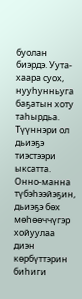буолан биэрдэ. Уута-хаара суох, нууһунньуга баҕатын хоту таһырдьа. Түүннэри ол дьиэҕэ тиэстээри ыксатта. Онно-манна түбэһээйэҕин, дьиэҕэ бөх мөһөөччүгэр хойуулаа диэн көрбүттэрин биһиги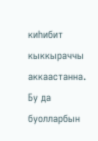киһибит кыккыраччы аккаастанна. Бу да буолларбын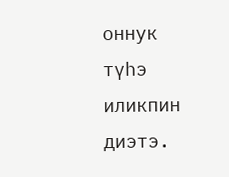оннук түһэ иликпин диэтэ.